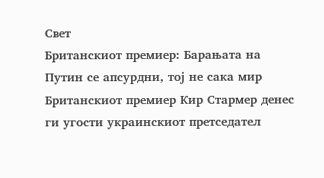Свет
Британскиот премиер: Барањата на Путин се апсурдни, тој не сака мир
Британскиот премиер Кир Стармер денес ги угости украинскиот претседател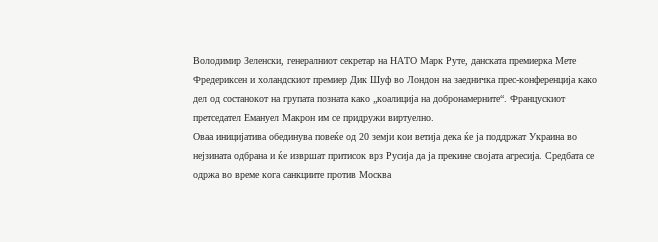Володимир Зеленски, генералниот секретар на НАТО Марк Руте, данската премиерка Мете Фредериксен и холандскиот премиер Дик Шуф во Лондон на заедничка прес-конференција како дел од состанокот на групата позната како „коалиција на добронамерните“. Францускиот претседател Емануел Макрон им се придружи виртуелно.
Оваа иницијатива обединува повеќе од 20 земји кои ветија дека ќе ја поддржат Украина во нејзината одбрана и ќе извршат притисок врз Русија да ја прекине својата агресија. Средбата се одржа во време кога санкциите против Москва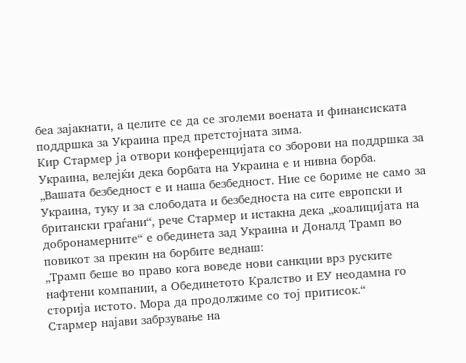беа зајакнати, а целите се да се зголеми воената и финансиската поддршка за Украина пред претстојната зима.
Кир Стармер ја отвори конференцијата со зборови на поддршка за Украина, велејќи дека борбата на Украина е и нивна борба.
„Вашата безбедност е и наша безбедност. Ние се бориме не само за Украина, туку и за слободата и безбедноста на сите европски и британски граѓани“, рече Стармер и истакна дека „коалицијата на добронамерните“ е обединета зад Украина и Доналд Трамп во повикот за прекин на борбите веднаш:
„Трамп беше во право кога воведе нови санкции врз руските нафтени компании, а Обединетото Кралство и ЕУ неодамна го сторија истото. Мора да продолжиме со тој притисок.“
Стармер најави забрзување на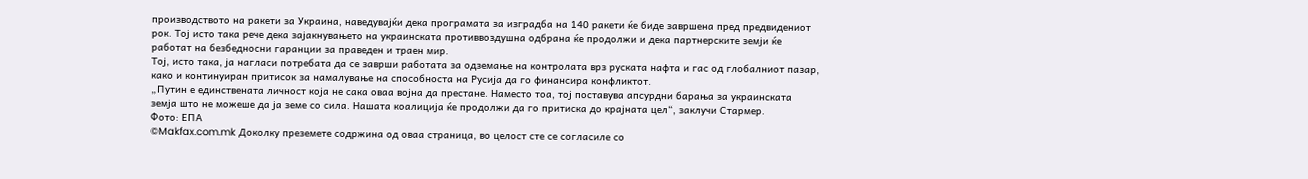производството на ракети за Украина, наведувајќи дека програмата за изградба на 140 ракети ќе биде завршена пред предвидениот рок. Тој исто така рече дека зајакнувањето на украинската противвоздушна одбрана ќе продолжи и дека партнерските земји ќе работат на безбедносни гаранции за праведен и траен мир.
Тој, исто така, ја нагласи потребата да се заврши работата за одземање на контролата врз руската нафта и гас од глобалниот пазар, како и континуиран притисок за намалување на способноста на Русија да го финансира конфликтот.
„Путин е единствената личност која не сака оваа војна да престане. Наместо тоа, тој поставува апсурдни барања за украинската земја што не можеше да ја земе со сила. Нашата коалиција ќе продолжи да го притиска до крајната цел“, заклучи Стармер.
Фото: ЕПА
©Makfax.com.mk Доколку преземете содржина од оваа страница, во целост сте се согласиле со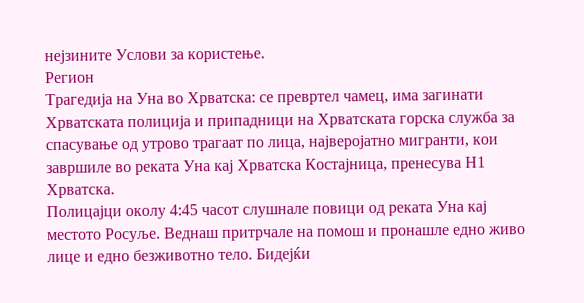нејзините Услови за користење.
Регион
Трагедија на Уна во Хрватска: се превртел чамец, има загинати
Хрватската полиција и припадници на Хрватската горска служба за спасување од утрово трагаат по лица, најверојатно мигранти, кои завршиле во реката Уна кај Хрватска Костајница, пренесува Н1 Хрватска.
Полицајци околу 4:45 часот слушнале повици од реката Уна кај местото Росуље. Веднаш притрчале на помош и пронашле едно живо лице и едно безживотно тело. Бидејќи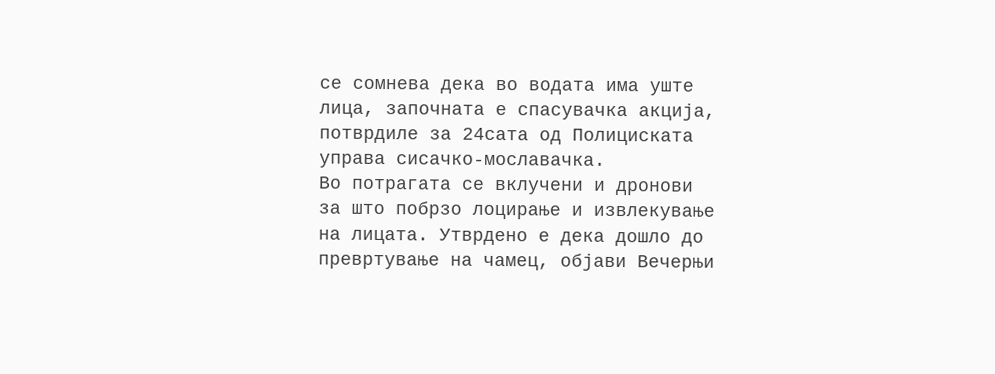се сомнева дека во водата има уште лица, започната е спасувачка акција, потврдиле за 24сата од Полициската управа сисачко-мославачка.
Во потрагата се вклучени и дронови за што побрзо лоцирање и извлекување на лицата. Утврдено е дека дошло до превртување на чамец, објави Вечерњи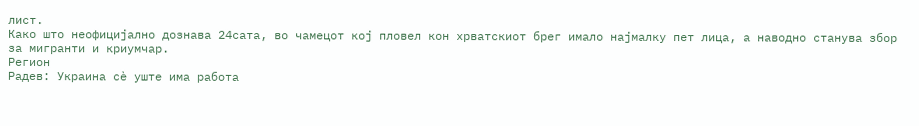лист.
Како што неофицијално дознава 24сата, во чамецот кој пловел кон хрватскиот брег имало најмалку пет лица, а наводно станува збор за мигранти и криумчар.
Регион
Радев: Украина сè уште има работа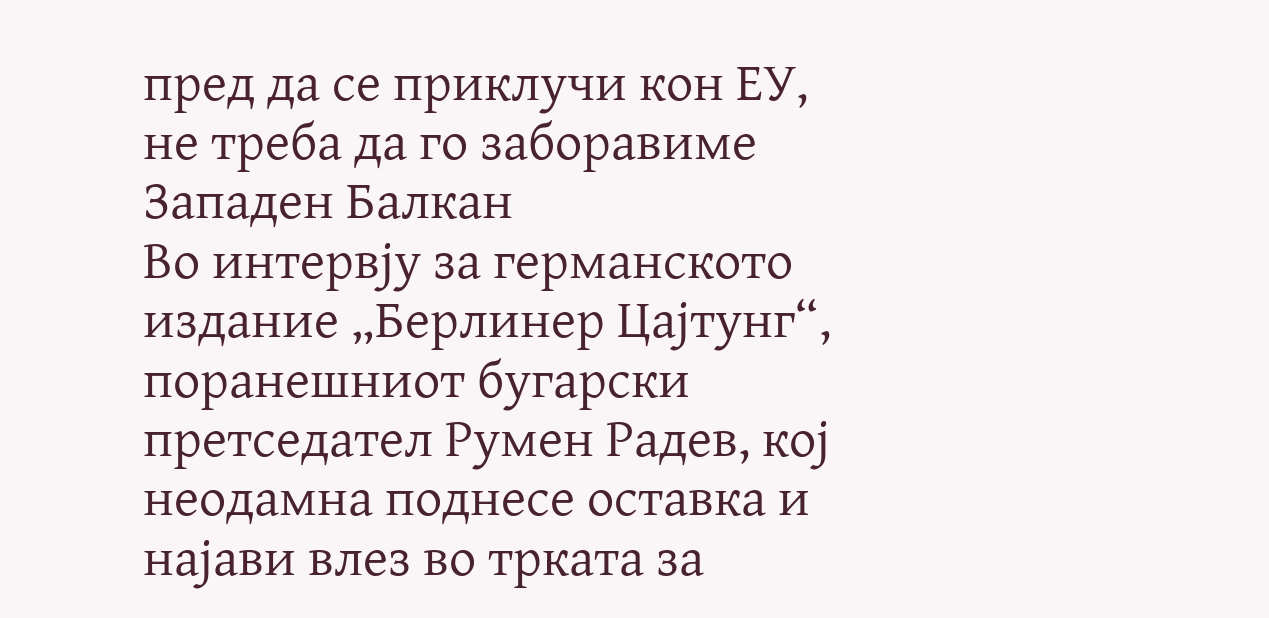пред да се приклучи кон ЕУ, не треба да го заборавиме Западен Балкан
Во интервју за германското издание „Берлинер Цајтунг“, поранешниот бугарски претседател Румен Радев, кој неодамна поднесе оставка и најави влез во трката за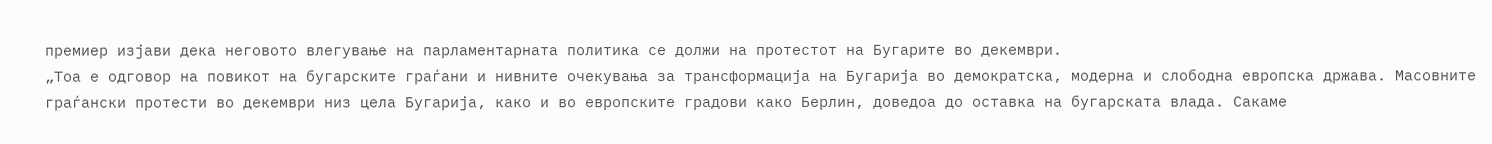премиер изјави дека неговото влегување на парламентарната политика се должи на протестот на Бугарите во декември.
„Тоа е одговор на повикот на бугарските граѓани и нивните очекувања за трансформација на Бугарија во демократска, модерна и слободна европска држава. Масовните граѓански протести во декември низ цела Бугарија, како и во европските градови како Берлин, доведоа до оставка на бугарската влада. Сакаме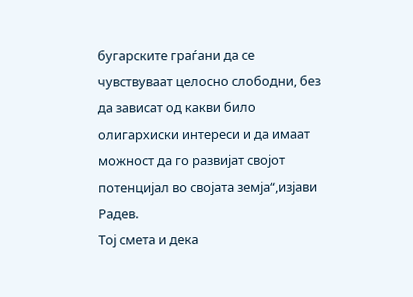бугарските граѓани да се чувствуваат целосно слободни, без да зависат од какви било олигархиски интереси и да имаат можност да го развијат својот потенцијал во својата земја“,изјави Радев.
Тој смета и дека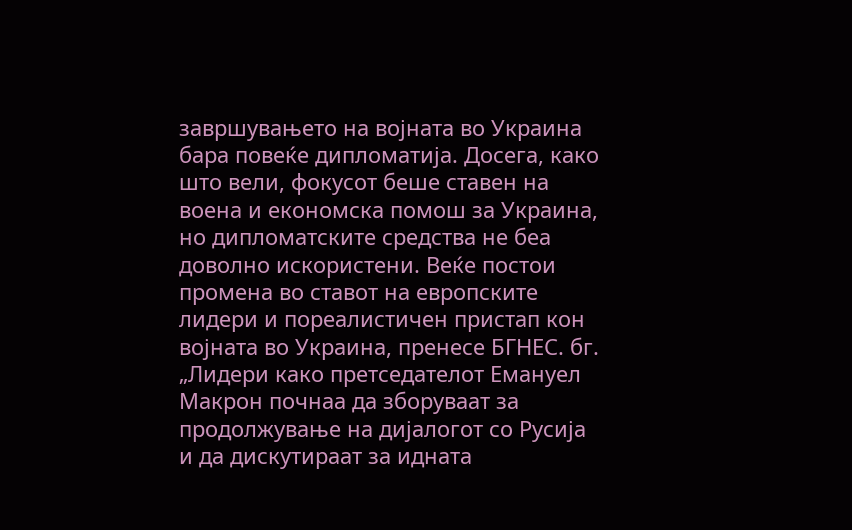завршувањето на војната во Украина бара повеќе дипломатија. Досега, како што вели, фокусот беше ставен на воена и економска помош за Украина, но дипломатските средства не беа доволно искористени. Веќе постои промена во ставот на европските лидери и пореалистичен пристап кон војната во Украина, пренесе БГНЕС. бг.
„Лидери како претседателот Емануел Макрон почнаа да зборуваат за продолжување на дијалогот со Русија и да дискутираат за идната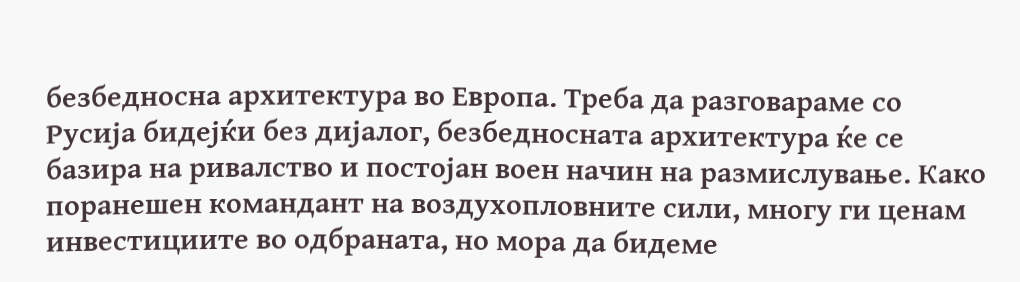безбедносна архитектура во Европа. Треба да разговараме со Русија бидејќи без дијалог, безбедносната архитектура ќе се базира на ривалство и постојан воен начин на размислување. Како поранешен командант на воздухопловните сили, многу ги ценам инвестициите во одбраната, но мора да бидеме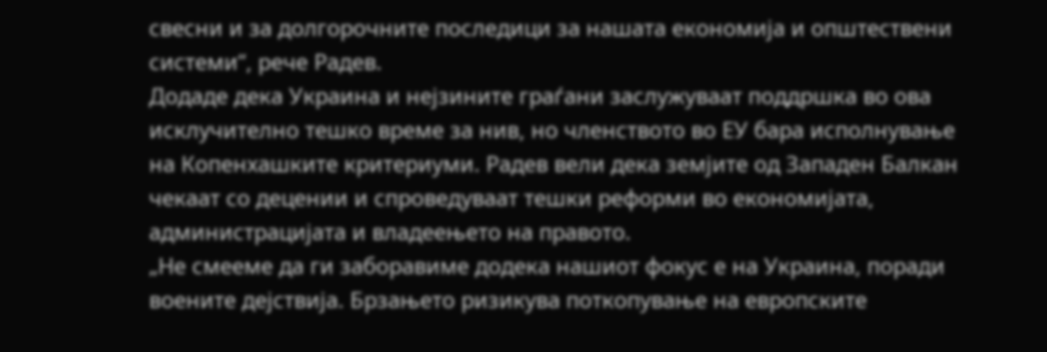свесни и за долгорочните последици за нашата економија и општествени системи“, рече Радев.
Додаде дека Украина и нејзините граѓани заслужуваат поддршка во ова исклучително тешко време за нив, но членството во ЕУ бара исполнување на Копенхашките критериуми. Радев вели дека земјите од Западен Балкан чекаат со децении и спроведуваат тешки реформи во економијата, администрацијата и владеењето на правото.
„Не смееме да ги заборавиме додека нашиот фокус е на Украина, поради воените дејствија. Брзањето ризикува поткопување на европските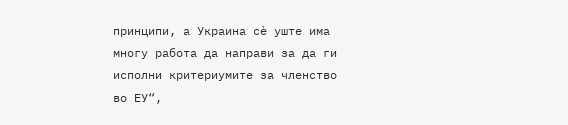принципи, а Украина сè уште има многу работа да направи за да ги исполни критериумите за членство во ЕУ“,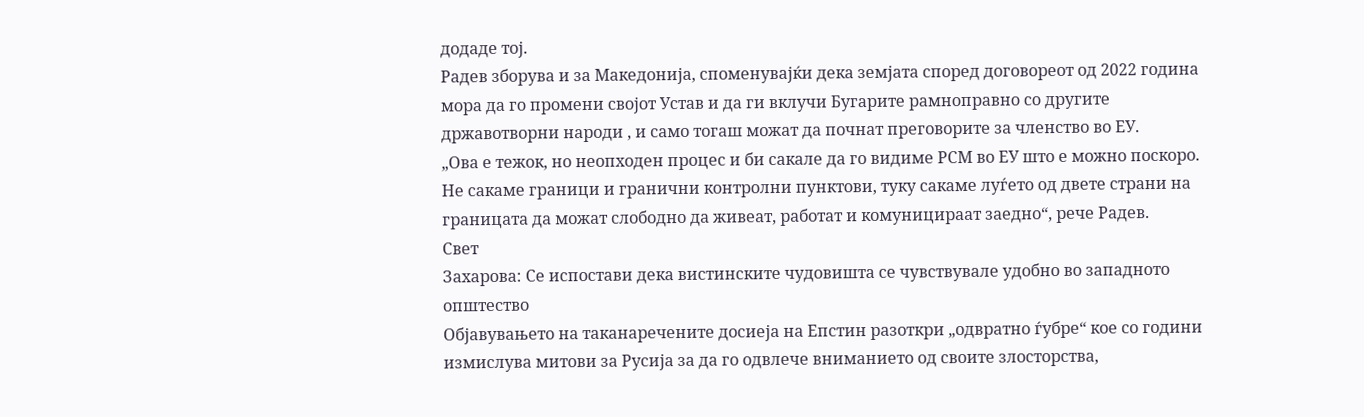додаде тој.
Радев зборува и за Македонија, споменувајќи дека земјата според договореот од 2022 година мора да го промени својот Устав и да ги вклучи Бугарите рамноправно со другите државотворни народи , и само тогаш можат да почнат преговорите за членство во ЕУ.
„Ова е тежок, но неопходен процес и би сакале да го видиме РСМ во ЕУ што е можно поскоро. Не сакаме граници и гранични контролни пунктови, туку сакаме луѓето од двете страни на границата да можат слободно да живеат, работат и комуницираат заедно“, рече Радев.
Свет
Захарова: Се испостави дека вистинските чудовишта се чувствувале удобно во западното општество
Објавувањето на таканаречените досиеја на Епстин разоткри „одвратно ѓубре“ кое со години измислува митови за Русија за да го одвлече вниманието од своите злосторства,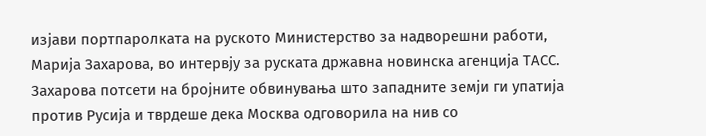изјави портпаролката на руското Министерство за надворешни работи, Марија Захарова, во интервју за руската државна новинска агенција ТАСС.
Захарова потсети на бројните обвинувања што западните земји ги упатија против Русија и тврдеше дека Москва одговорила на нив со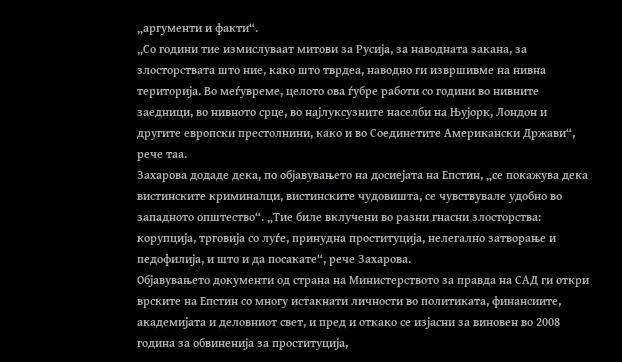„аргументи и факти“.
„Со години тие измислуваат митови за Русија, за наводната закана, за злосторствата што ние, како што тврдеа, наводно ги извршивме на нивна територија. Во меѓувреме, целото ова ѓубре работи со години во нивните заедници, во нивното срце, во најлуксузните населби на Њујорк, Лондон и другите европски престолнини, како и во Соединетите Американски Држави“, рече таа.
Захарова додаде дека, по објавувањето на досиејата на Епстин, „се покажува дека вистинските криминалци, вистинските чудовишта, се чувствувале удобно во западното општество“. „Тие биле вклучени во разни гнасни злосторства: корупција, трговија со луѓе, принудна проституција, нелегално затворање и педофилија, и што и да посакате“, рече Захарова.
Објавувањето документи од страна на Министерството за правда на САД ги откри врските на Епстин со многу истакнати личности во политиката, финансиите, академијата и деловниот свет, и пред и откако се изјасни за виновен во 2008 година за обвиненија за проституција,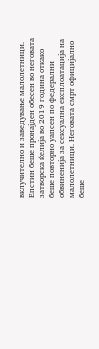вклучително и заведување малолетници.
Епстин беше пронајден обесен во неговата затворска ќелија во 2019 година откако беше повторно уапсен по федерални обвиненија за сексуална експлоатација на малолетници. Неговата смрт официјално беше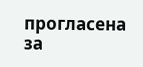прогласена за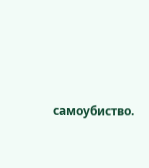самоубиство.